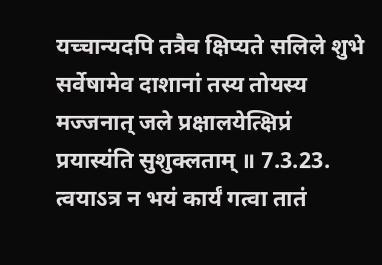यच्चान्यदपि तत्रैव क्षिप्यते सलिले शुभे
सर्वेषामेव दाशानां तस्य तोयस्य मज्जनात् जले प्रक्षालयेत्क्षिप्रं प्रयास्यंति सुशुक्लताम् ॥ 7.3.23.
त्वयाऽत्र न भयं कार्यं गत्वा तातं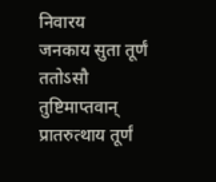निवारय
जनकाय सुता तूर्णं ततोऽसौ तुष्टिमाप्तवान्
प्रातरुत्थाय तूर्णं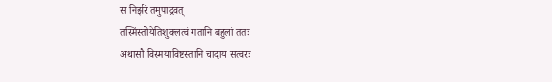स निर्झरं तमुपाद्रवत्
तस्मिंस्तोयेतिशुक्लत्वं गतानि बहुलां ततः
अथासौ विस्मयाविष्टस्तानि चादाय सत्वरः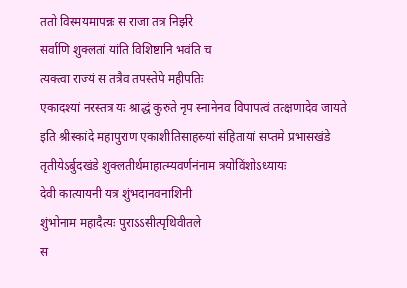ततो विस्मयमापन्नः स राजा तत्र निर्झरे
सर्वाणि शुक्लतां यांति विशिष्टानि भवंति च
त्यक्त्वा राज्यं स तत्रैव तपस्तेपे महीपतिः
एकादश्यां नरस्तत्र यः श्राद्धं कुरुते नृप स्नानेनव विपापत्वं तत्क्षणादेव जायते
इति श्रीस्कांदे महापुराण एकाशीतिसाहस्र्यां संहितायां सप्तमे प्रभासखंडे तृतीयेऽर्बुदखंडे शुक्लतीर्थमाहात्म्यवर्णनंनाम त्रयोविंशोऽध्यायः
देवी कात्यायनी यत्र शुंभदानवनाशिनी
शुंभोनाम महादैत्यः पुराऽऽसीत्पृथिवीतले
स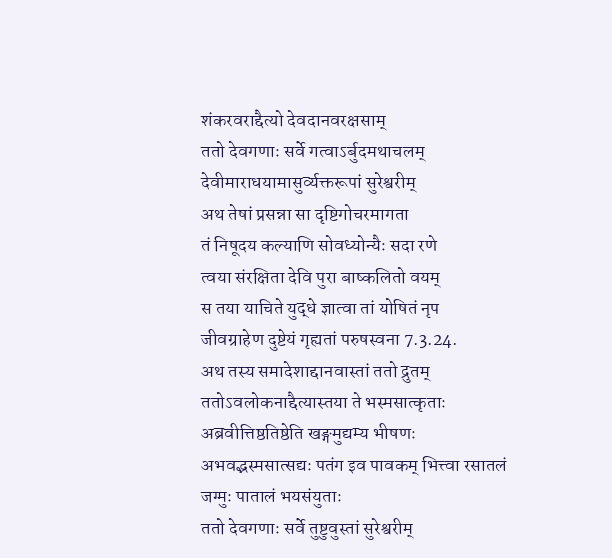शंकरवराद्दैत्यो देवदानवरक्षसाम्
ततो देवगणाः सर्वे गत्वाऽर्बुदमथाचलम् देवीमाराधयामासुर्व्यक्तरूपां सुरेश्वरीम्
अथ तेषां प्रसन्ना सा दृष्टिगोचरमागता
तं निषूदय कल्याणि सोवध्योन्यैः सदा रणे
त्वया संरक्षिता देवि पुरा बाष्कलितो वयम्
स तया याचिते युद्धे ज्ञात्वा तां योषितं नृप
जीवग्राहेण दुष्टेयं गृह्यतां परुषस्वना 7.3.24.
अथ तस्य समादेशाद्दानवास्तां ततो द्रुतम्
ततोऽवलोकनाद्दैत्यास्तया ते भस्मसात्कृताः
अब्रवीत्तिष्ठतिष्ठेति खङ्गमुद्यम्य भीषणः
अभवद्भस्मसात्सद्यः पतंग इव पावकम् भित्त्वा रसातलं जग्मुः पातालं भयसंयुताः
ततो देवगणाः सर्वे तुष्टुवुस्तां सुरेश्वरीम्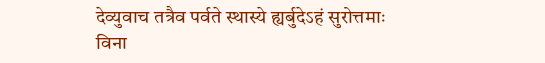देव्युवाच तत्रैव पर्वते स्थास्ये ह्यर्बुदेऽहं सुरोत्तमाः
विना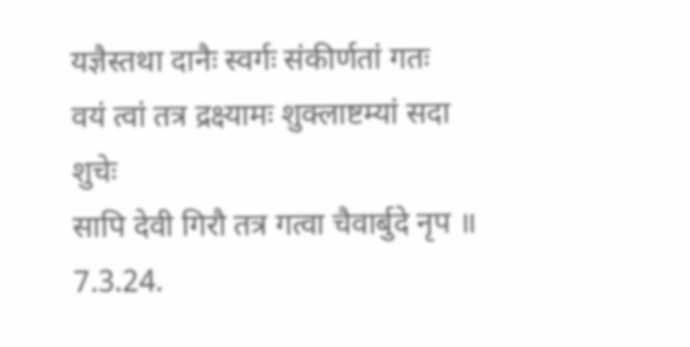यज्ञैस्तथा दानैः स्वर्गः संकीर्णतां गतः
वयं त्वां तत्र द्रक्ष्यामः शुक्लाष्टम्यां सदा शुचेः
सापि देवी गिरौ तत्र गत्वा चैवार्बुदे नृप ॥ 7.3.24.